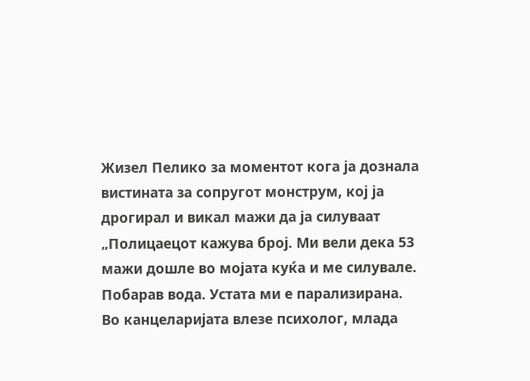Жизел Пелико за моментот кога ја дознала вистината за сопругот монструм, кој ја дрогирал и викал мажи да ја силуваат
„Полицаецот кажува број. Ми вели дека 53 мажи дошле во мојата куќа и ме силувале. Побарав вода. Устата ми е парализирана.
Во канцеларијата влезе психолог, млада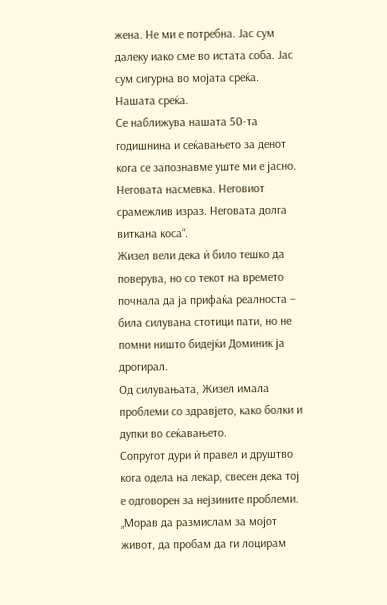жена. Не ми е потребна. Јас сум далеку иако сме во истата соба. Јас сум сигурна во мојата среќа. Нашата среќа.
Се наближува нашата 50-та годишнина и сеќавањето за денот кога се запознавме уште ми е јасно. Неговата насмевка. Неговиот срамежлив израз. Неговата долга виткана коса“.
Жизел вели дека ѝ било тешко да поверува, но со текот на времето почнала да ја прифаќа реалноста – била силувана стотици пати, но не помни ништо бидејќи Доминик ја дрогирал.
Од силувањата, Жизел имала проблеми со здравјето, како болки и дупки во сеќавањето.
Сопругот дури ѝ правел и друштво кога одела на лекар, свесен дека тој е одговорен за нејзините проблеми.
„Морав да размислам за мојот живот, да пробам да ги лоцирам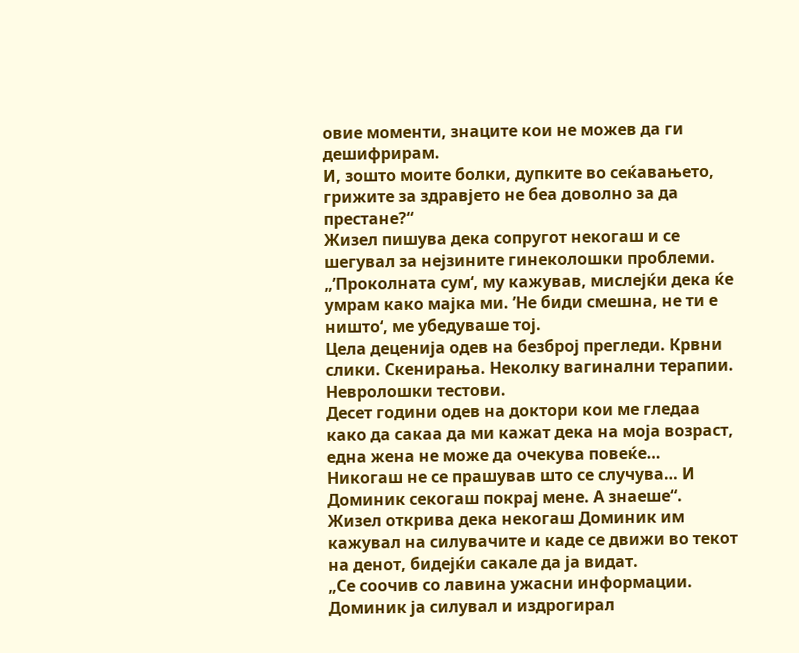овие моменти, знаците кои не можев да ги дешифрирам.
И, зошто моите болки, дупките во сеќавањето, грижите за здравјето не беа доволно за да престане?“
Жизел пишува дека сопругот некогаш и се шегувал за нејзините гинеколошки проблеми.
„’Проколната сум‘, му кажував, мислејќи дека ќе умрам како мајка ми. ’Не биди смешна, не ти е ништо‘, ме убедуваше тој.
Цела деценија одев на безброј прегледи. Крвни слики. Скенирања. Неколку вагинални терапии. Невролошки тестови.
Десет години одев на доктори кои ме гледаа како да сакаа да ми кажат дека на моја возраст, една жена не може да очекува повеќе…
Никогаш не се прашував што се случува… И Доминик секогаш покрај мене. А знаеше“.
Жизел открива дека некогаш Доминик им кажувал на силувачите и каде се движи во текот на денот, бидејќи сакале да ја видат.
„Се соочив со лавина ужасни информации. Доминик ја силувал и издрогирал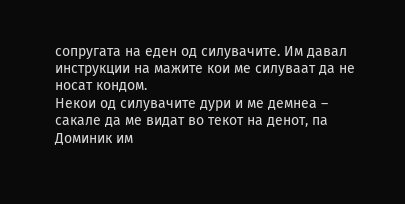сопругата на еден од силувачите. Им давал инструкции на мажите кои ме силуваат да не носат кондом.
Некои од силувачите дури и ме демнеа – сакале да ме видат во текот на денот, па Доминик им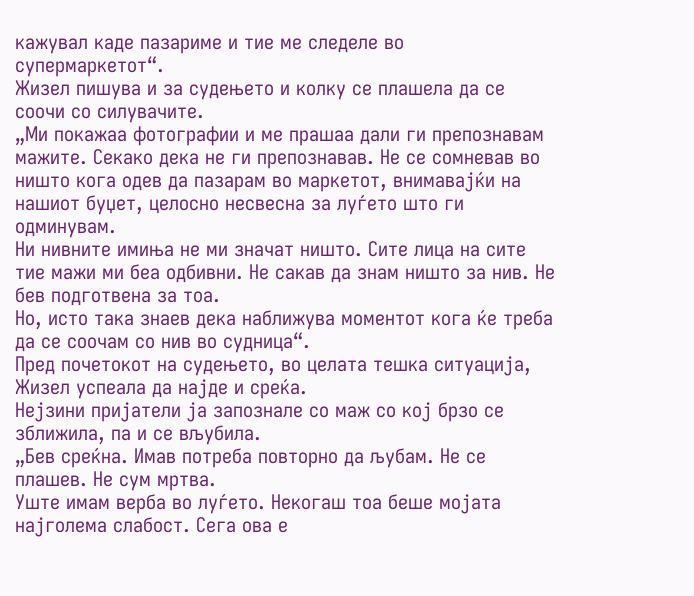кажувал каде пазариме и тие ме следеле во супермаркетот“.
Жизел пишува и за судењето и колку се плашела да се соочи со силувачите.
„Ми покажаа фотографии и ме прашаа дали ги препознавам мажите. Секако дека не ги препознавав. Не се сомневав во ништо кога одев да пазарам во маркетот, внимавајќи на нашиот буџет, целосно несвесна за луѓето што ги одминувам.
Ни нивните имиња не ми значат ништо. Сите лица на сите тие мажи ми беа одбивни. Не сакав да знам ништо за нив. Не бев подготвена за тоа.
Но, исто така знаев дека наближува моментот кога ќе треба да се соочам со нив во судница“.
Пред почетокот на судењето, во целата тешка ситуација, Жизел успеала да најде и среќа.
Нејзини пријатели ја запознале со маж со кој брзо се зближила, па и се вљубила.
„Бев среќна. Имав потреба повторно да љубам. Не се плашев. Не сум мртва.
Уште имам верба во луѓето. Некогаш тоа беше мојата најголема слабост. Сега ова е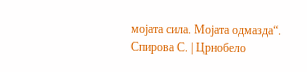мојата сила. Мојата одмазда“.
Спирова С. | Црнобело